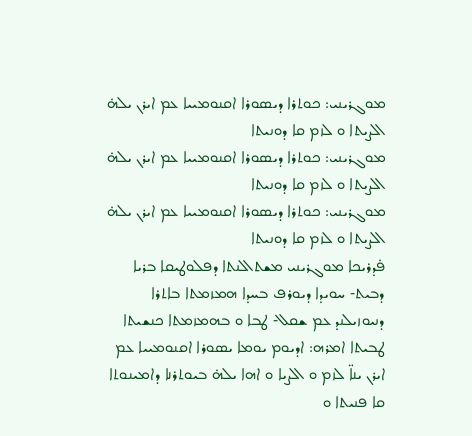ܡܘܓܪܝܢܝ: ܟܘܬܪܐ ܕܝܣܘܪܐ ܐܩܢܘܡܝܝܐ ܥܡ ܐܝܪܢ ܝܠܗ̇ ܐܠܨܝܬܐ ܘ ܠܙܡ ܩܐ ܕܘܢܝܬܐ
ܡܘܓܪܝܢܝ: ܟܘܬܪܐ ܕܝܣܘܪܐ ܐܩܢܘܡܝܝܐ ܥܡ ܐܝܪܢ ܝܠܗ̇ ܐܠܨܝܬܐ ܘ ܠܙܡ ܩܐ ܕܘܢܝܬܐ
ܡܘܓܪܝܢܝ: ܟܘܬܪܐ ܕܝܣܘܪܐ ܐܩܢܘܡܝܝܐ ܥܡ ܐܝܪܢ ܝܠܗ̇ ܐܠܨܝܬܐ ܘ ܠܙܡ ܩܐ ܕܘܢܝܬܐ
ܦ̇ܕܪܝܟܐ ܡܘܓܪܝܢܝ ܡܫܬܐܠܢܬܐ ܕܦܠܘܛܝܩܐ ܒܪܝܐ ܕܒܝܬ- ܚܘܝܕܐ ܕܝܘܪܦ ܒܚܕܐ ܗܡܙܡܬܐ ܒܐܬܪܐ ܕܢܝܘܙܝܠܢܕ ܥܡ ܫܩܠ- ܛܒܐ ܘ ܒܗܡܙܡܬܐ ܟܢܫܝܬܐ ܛܒܝܬܐ ܐܡܪܗ: ܐܕܝܘܡ ܝܘܡܐ ܝܣܘܪܐ ܐܩܢܘܡܝܝܐ ܥܡ ܐܝܪܢ ܝܢܐ̈ ܠܙܡ ܘ ܐܠܨܝܐ ܘ ܐܗܐ ܝܠܗ̇ ܒܝܘܬܪܢܐ ܕܐܡܝܢܘܬܐ ܩܐ ܦܢܝܬܐ ܘ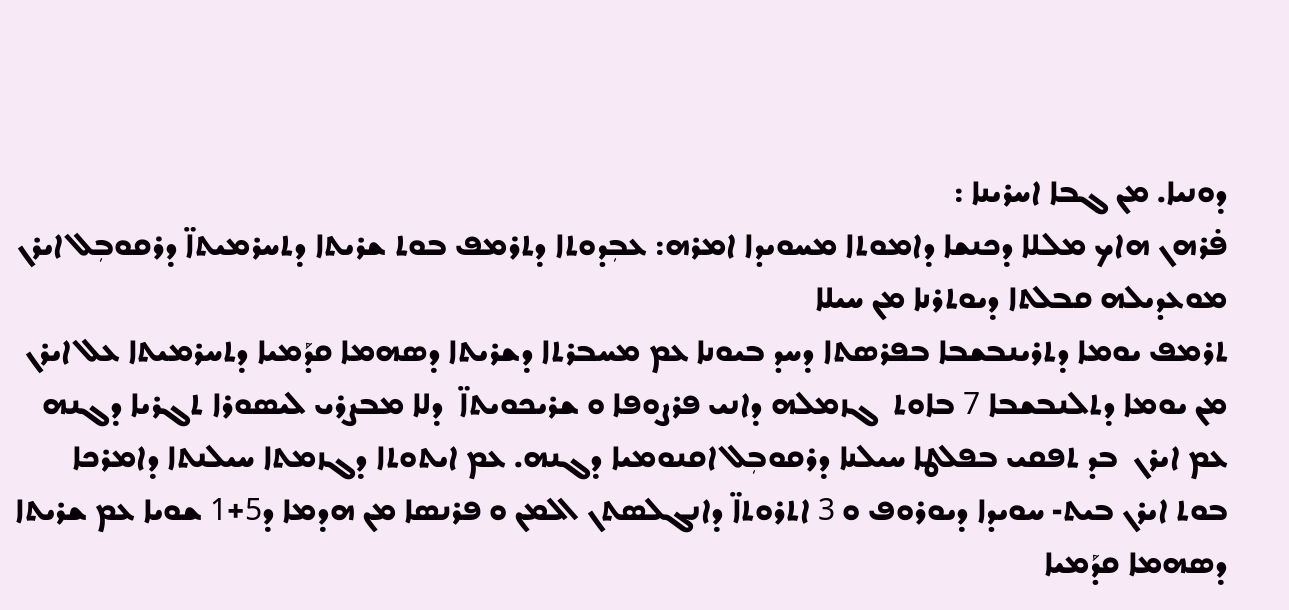ܕܘܢܝܐ. ܡܢ ܓܒܐ ܐܚܪܝܢܐ :
ܦ̇ܪܗܢ ܗܐܟ ܡܠܠܐ ܕܟܢܫܐ ܕܐܡܘܬܐ ܡܚܘܝܕܐ ܐܡܪܗ: ܥܒܼܕܘܬܐ ܕܬܪܡܦ ܒܘܬ ܫܪܝܬܐ ܕܬܚܪܡܝܬܐ̈ ܕܪܩܘܒܼܠ ܐܝܪܢ ܡܘܥܕܝܠܗ ܩܒܠܬܐ ܕܝܘܬܪܢܐ ܡܢ ܚܝܠܐ
ܬܪܡܦ ܝܘܡܐ ܕܬܪܝܢܒܫܒܐ ܒܦܪܣܬܐ ܕܚܕ ܒܝܘܢܐ ܥܡ ܡܚܒܪܬܐ ܕܫܪܝܬܐ ܕܣܗܡܐ ܩܕܰܡܝܐ ܕܬܚܪܡܝܬܐ ܥܠ ܐܝܪܢ  ܡܢ ܝܘܡܐ ܕܬܠܢܒܫܒܐ 7 ܒܐܘܬ  ܓܙܡܠܗ ܕܐܢܝ ܦܪܨܘܦܐ ܘ ܫܪܝܟܘܝܬܐ̈  ܕܠܐ ܡܒܨܪܝ ܠܝܣܘܪܐ ܬܓܪܝܐ ܕܓܢܗ ܥܡ ܐܝܪܢ  ܒܕ ܬܦܩܝ ܒܦܠܛܐ ܚܝܠܢܐ ܕܪܩܘܒܼܠ ܐܩܢܘܡܝܐ ܕܓܢܗ. ܥܡ ܐܝܬܘܬܐ ܕܓܙܡܬܐ ܚܝܠܢܬܐ ܕܐܡܪܟܐ ܒܘܬ ܐܝܪܢ ܒܝܬ- ܚܘܝܕܐ ܕܝܘܪܘܦ ܘ 3 ܐܬܪܘܬܐ̈ ܕܐܢܓܠܣܬܢ ܐܠܡܢ ܘ ܦܪܢܣܐ ܡܢ ܗܕܡܐ ܕ5+1 ܫܘܝܐ ܥܡ ܫܪܝܬܐ ܕܣܗܡܐ ܩܕܰܡܝܐ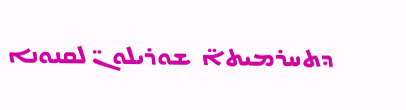ܕܬܚܪܡܝܬܐ̈  ܫܘܪܝܠܘܢ̈ ܠܩܢܘܢܐ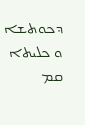ܕܟܘܬܫܐ ܘ ܟܠܝܬܐ ܩܡ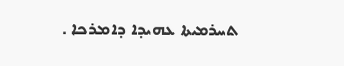ܬܚܪܡܝܬܐ ܥܗܝܕܐ ܕܐܡܪܟܐ .